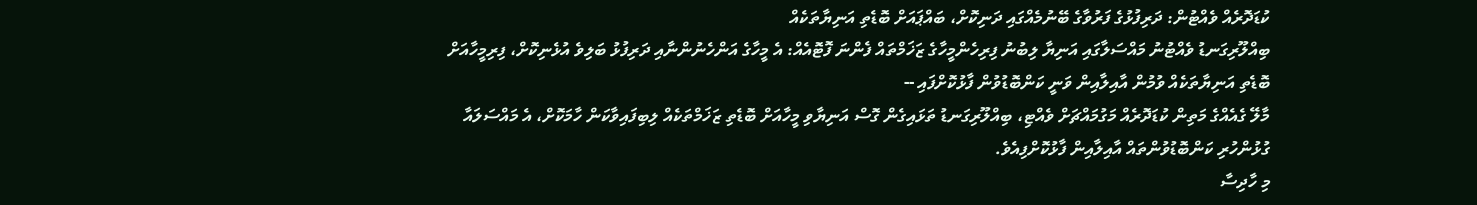ކުޑަދޮރެއް ވެއްޓުން: ދަރިފުޅުގެ ފަރުވާގެ ބޭނުމެއްގައި ދަނިކޮށް، ބައްޕައަށް ބޮޑެތި އަނިޔާތަކެއް
ބިއްލޫރިގަނޑު ވެއްޓުނު މައްސަލާގައި އަނިޔާ ލިބުނު ފިރިހެންމީހާގެ ޒަޚަމްތައް ފެންނަ ފޮޓޮއެއް: އެ މީހާގެ އަންހެނުންނާއި ދަރިފުޅު ބަލިވެ އުޅެނިކޮށް، ފިރިމީހާއަށް ބޮޑެތި އަނިޔާތަކެއް ވުމުން އާއިލާއިން ވަނީ ކަންބޮޑުވުން ފާޅުކޮށްފައި --
މާލޭ ގެއެއްގެ މަތިން ކުޑަދޮރެއް މަގުމައްޗަށް ވެއްޓި، ބިއްލޫރިގަނޑު ތަޅައިގެން ގޮސް އަނިޔާވި މީހާއަށް ބޮޑެތި ޒަޚަމްތަކެއް ލިބިފައިވާކަން ހާމަކޮށް، އެ މައްސަލައާ ގުޅުންހުރި ކަންބޮޑުވުންތައް އާއިލާއިން ފާޅުކޮށްފިއެވެ.
މި ހާދިސާ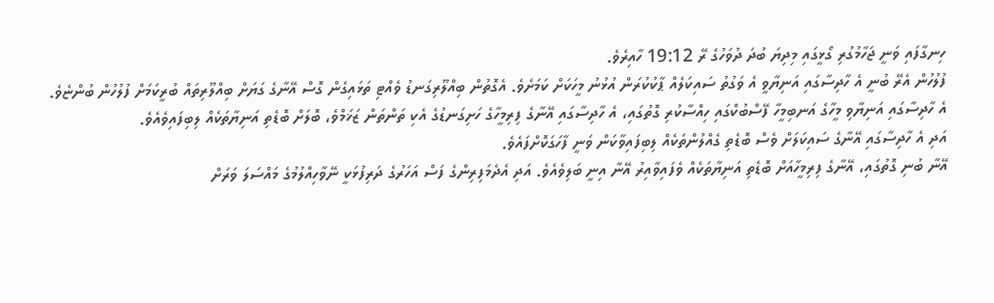ހިނގާފައި ވަނީ ޖަހާމުގުރި ގޯޅީގައި މިދިޔަ ބުދަ ދުވަހުގެ ރޭ 19:12 ހާއިރެވެ.
ފުލުހުން އެރޭ ބުނީ އެ ހާދިސާގައި އަނިޔާވީ އެ ވަގުތު ސައިކަލެއް ޕާކުކުރަން އުޅުނު މީހަކަށް ކަމަށެވެ. އެގޮތުން ބިއްލޫރިގަނޑު ވެއްޓި ތަޅައިގެން ގޮސް އޭނާގެ ގަޔަށް ބިއްލޫރިތައް ބުރީކަމަށް ފުލުހުން ބުންޏެވެ.
އެ ހާދިސާގައި އަނިޔާވި މީހާގެ އަނބިމީހާ ފޭސްބުކްގައި ހިއްސާކުރި ގޮތުގައި، އެ ހާދިސާގައި އޭނާގެ ފިރިމީހާގެ ހަށިގަނޑުގެ އެކި ތަންތަން ޒަޚަމްވެ، ބޮލަށް ބޮޑެތި އަނިޔާތަކެއް ލިބިފައިވެއެވެ.
އަދި އެ ހާދިސާގައި އޭނާގެ ސައިކަލަށް ވެސް ބޮޑެތި ގެއްލުންތަކެއް ލިބިފައިވާކަން ވަނީ ފާހަގަކޮށްފައެވެ.
އޭނާ ބުނި ގޮތުގައި، އޭނާގެ ފިރިމީހާއަށް ބޮޑެތި އަނިޔާތަކެއް ވެފައިވާއިރު އޭނާ އިނީ ބަލިވެއެވެ. އަދި އެދެމަފިރިންގެ ފަސް އަހަރުގެ ދަރިފުޅަކީ ނޭވާހިއްލުމުގެ މައްސަލަ ވަރަށް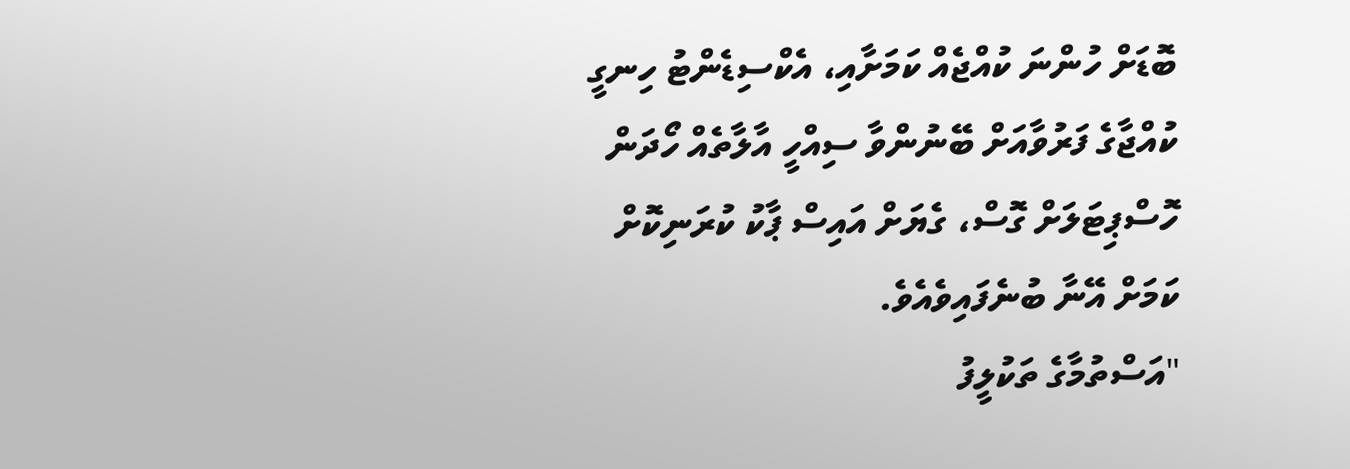ބޮޑަށް ހުންނަ ކުއްޖެއް ކަމަށާއި، އެކްސިޑެންޓު ހިނގީ ކުއްޖާގެ ފަރުވާއަށް ބޭނުންވާ ސިއްހީ އާލާތެއް ހޯދަން ހޮސްޕިޓަލަށް ގޮސް، ގެޔަށް އައިސް ޕާކު ކުރަނިކޮށް ކަމަށް އޭނާ ބުނެފައިވެއެވެ.
"އަސްތުމާގެ ތަކުލީފު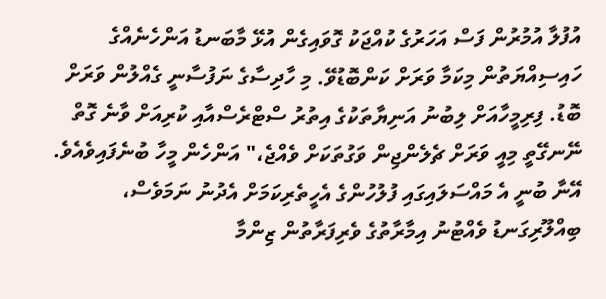އުފުލާ އުމުރުން ފަސް އަހަރުގެ ކުއްޖަކު ގޮވައިގެން އުޅޭ މާބަނޑު އަންހެނެއްގެ ހައިސިއްޔަތުން މިކަމާ ވަރަށް ކަންބޮޑުވޭ. މި ހާދިސާގެ ނަފުސާނީ ގެއްލުން ވަރަށް ބޮޑު. ފިރިމީހާއަށް ލިބުނު އަނިޔާތަކުގެ އިތުރު ސްޓްރެސްއާއި ކުރިއަށް ވާނެ ގޮތް ނޭނގޭތީ މިއީ ވަރަށް ޗެލެންޖިން ވަގުތަކަށް ވެއްޖެ،" އަންހެން މީހާ ބުނެފައިވެއެވެ.
އޭނާ ބުނީ އެ މައްސަލައިގައި ފުލުހުންގެ އެހީތެރިކަމަށް އެދުނު ނަމަވެސް، ބިއްލޫރިގަނޑު ވެއްޓުނު އިމާރާތުގެ ވެރިފަރާތުން ޒިންމާ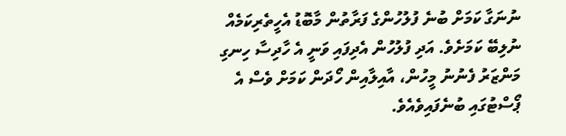ނުނަގާ ކަމަށް ބުނެ ފުލުހުންގެ ފަރާތުން މާބޮޑު އެހީތެރިކަމެއް ނުލިބޭ ކަމަށެވެ. އަދި ފުލުހުން އެދިފައި ވަނީ އެ ހާދިސާ ހިނގި މަންޒަރު ފެނުނު މީހުން، އާއިލާއިން ހޯދަން ކަމަށް ވެސް އެ ޕޯސްޓުގައި ބުނެފައިވެއެވެ.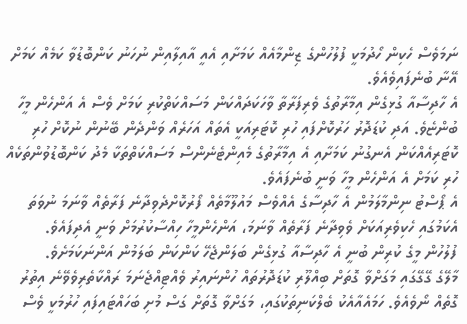ނަމަވެސް ހެކިން ހޯދުމަކީ ފުލުހުންގެ ޒިންމާއެއް ކަމަށާއި އެއީ އާއިލާއިން ނުހަނު ކަންބޮޑުވާ ކަމެއް ކަމަށް އޭނާ ބުނެފައިވެއެވެ.
އެ ހާދިސާއާ ގުޅިގެން އިމާރާތުގެ ވެރިފަރާތާ ވާހަކަދައްކަން މަސައްކަތްކުރި ކަމަށް ވެސް އެ އަންހެން މީހާ ބުންޏެވެ. އަދި ކުޑަދޮރު ހަރުކޮށްފައި ހުރި ކޮޓަރިއަކީ އެތައް އަހަރެއް ވަންދެން ބޭނުން ނުކޮށް ހުރި ކޮޓަރިއެއްކަން އެނގުނު ކަމަށާއި އެ އިމާރާތުގެ މެއިންޓެނެންސް މަސައްކަތްތަކާ މެދު ކަންބޮޑުވުންތަކެއް ހުރި ކަމަށް އެ އަންހެން މީހާ ވަނީ ބުނެފައެވެ.
އެ ޕޯސްޓު ނިންމާލަމުން އެ ހާދިސާގެ އެއްވެސް މައުލޫމާތެއް ފޯރުކޮށްދެވިދާނެ ފަރާތެއް ވާނަމަ ނުވަތަ އެކަމުގައި ހެކިވެރިއަކަށް ވެވިދާނެ ފަރާތެއް ވާނަމަ، އަންހެންމީހާ ހިއްސާކުރުމަށް ވަނީ އެދިފައެވެ.
ފުލުހުން މީގެ ކުރިން ބުނީ އެ ހާދިސާއާ ގުޅިގެން ބަލަންޖެހޭ ކަންކަން ބަލަމުން އަންނަކަމަށެވެ.
މާލޭގެ ގޭގޭގައި މަގަށްވާ ގޮތަށް ބިއްލޫރި ކުޑަދޮރުތައް ހުންނައިރު ވެއްޓިއްޖެނަމަ ރައްކާތެރިވެވޭނެ އިތުރު ގޮތެއް ނޯވެއެވެ. ހަމައެއާއެކު ބެލްކަނިތަކުގައި، މަގަށްވާ ގޮތަށް ގަސް މުށި ބަހައްޓައިފައި ހުރުމަކީ ވެސް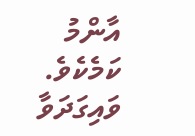އާންމު ކަމެކެވެ. ވައިގަދަވާ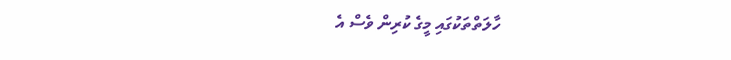ހާލަތްތަކުގައި މީގެ ކުރިން ވެސް އެ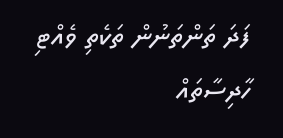ފަދަ ތަންތަނުން ތަކެތި ވެއްޓި ހާދިސާތައް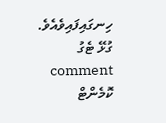ހިނގައިފައިވެއެވެ.
ގުޅޭ ޓެގު
comment ކޮމެންޓް